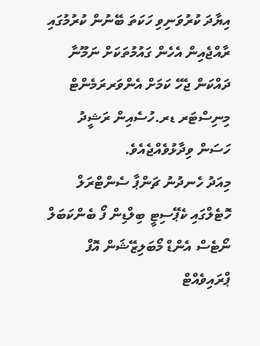އިޔާދަ ކުރުވަނިވި ހަކަތަ ބޭނުން ކުރުމުގައި ރާއްޖެއިން އެހެން ގައުމުތަކަށް ނަމޫނާ ދައްކަން ޖެހޭ ކަމަށް އެންވަރރަމެންޓް މިނިސްޓަރ ޑރ.ހުސެއިން ރަޝީދު ހަސަން ވިދާޅުވެއްޖެއެވެ.
މިއަދު ހެނދުނު ޗަންޕާ ސެންޓްރަލް ހޮޓެލްގައި ކެޕޭސިޓީ ބިލްޑިން ފޯ ބެންކަބަލް ނޯޓެސް އެންޑް މޯބަލިޒޭޝަން އޮފް ޕްރައިވެއްޓް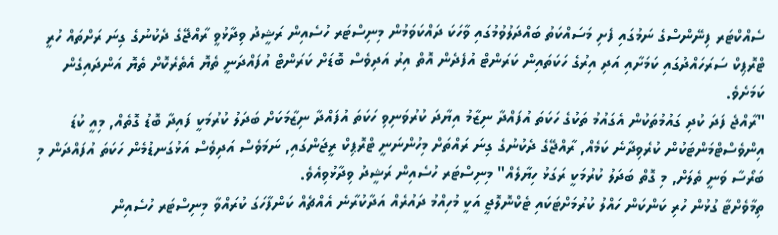ސެއްކްޓަރ ފިނޭންސްގެ ނަމުގައި ފެށި މަސައްކަތު ބައްދަލުވުމުގައި ވާހަކަ ދައްކަވަމުން މިނިސްޓަރ ހުސެއިން ރަޝީދު ވިދާޅުވީ ރާއްޖޭގެ ދެކުނުގެ ގިނަ ރަށްތައް ހުރީ ޓްރޮޕިކް ސަރަހައްދުގައި ކަމަށާއި އަދި އިރުގެ ހަކަތައިން ކަރަންޓް އުފެދެން އޮތް އިރު އަދިވެސް ބޮޑަށް ކަރަންޓް އުފައްދަނީ ތެޔޮ އެތެރެކޮށް ތެޔޮ އަންދައިގެން ކަމަށެވެ.
"ރާއްޖެ ފަދަ ކުދި ގައުމުތަކުން އެގައުމު ތަކުގެ ހަކަތަ އުފައްދާ ނިޒާމު އިޔާދަ ކުރުވަނިވި ހަކަތަ އުފައްދާ ނިޒާމަކަށް ބަދަލު ކުރުމަކީ ފައިދާ ބޮޑު ގޮތެއް, މިއީ ކުޑަ އިންވެސްޓްމަންޓަކުން ކުރެވިދާނެ ކަމެއް, ރާއްޖޭގެ ދެކުނުގެ ގިނަ ރައްތަށް މިހުންނަނީ ޓްރޮޕިކް ރީޖަންގައި, ނަމަވެސް އަދިވެސް އަޅުގަނޑުމެން ހަކަތަ އުފައްދަން މި ބަރޯސާ ވަނީ ތެލަށް, މި ގޮތް ބަދަލު ކުރުމަކީ ރަގަޅު ހިޔާލެއް" މިނިސްޓަރ ހުސެއިން ރަޝީދު ވިދާޅުވިއެވެ.
ތިމާވެށްޓާ ގުޅުން ހުރި ކަންކަން ހައްލު ކުރުމަށްޓަކައި ޓެކްނޮލޮޖީ އަކީ މުހިއްމު ދައުރެއް އަދާކުރާނެ އެއްޗެއް ކަންފާހަގަ ކުރައްވާ މިނިސްޓަރ ހުސެއިން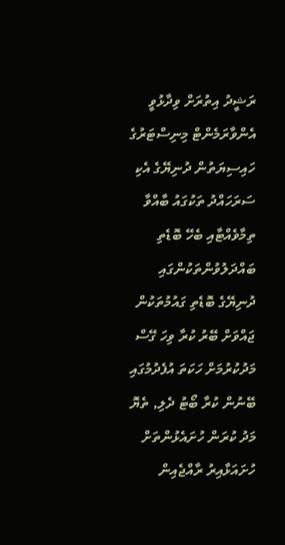ރަޝީދު އިތުރަށް ވިދާޅުވީ އެންވާރަމެންޓް މިނިސްޓަރުގެ ހައިސިޔަތުން ދުނިޔޭގެ އެކި ސަރަހައްދު ތަކުގައު ބާއްވާ ތިމާވެއްޓާއި ބެހޭ ބޮޑެތި ބައްދަލުވުންތަކުންގައި ދުނިޔޭގެ ބޮޑެތި ގައުމުތަކުން ޖައްވަށް ބޭރު ކުރާ ވިހަ ގޭސް މަދުކުރުމަށް ހަކަތަ އުފެދުމުގައި ބޭނުން ކުރާ ބޯޓު ދެލި, ތެޔޮ މަދު ކުރަން ހުށައެޅުންތަށް ހުށައަޅާއިރު ރާއްޖެއިން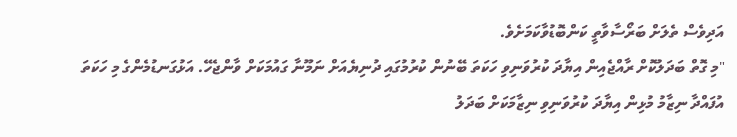އަދިވެސް ތެލަށް ބަރޯސާވާތީ ކަންބޮޑުވާކަމަށެވެ.
"މި ގޮތް ބަދަލުކޮށް ރާއްޖެއިން އިޔާދަ ކުރުވަނިވި ހަކަތަ ބޭނުން ކުރުމުގައި ދުނިޔެއަށް ނަމޫނާ ގައުމަކަށް ވާންޖެހޭ. އަޅުގަނޑުމެންގެ މި ހަކަތަ އުފައްދާ ނިޒާމު މުޅިން އިޔާދަ ކުރުވަނިވި ނިޒާމަކަށް ބަދަލު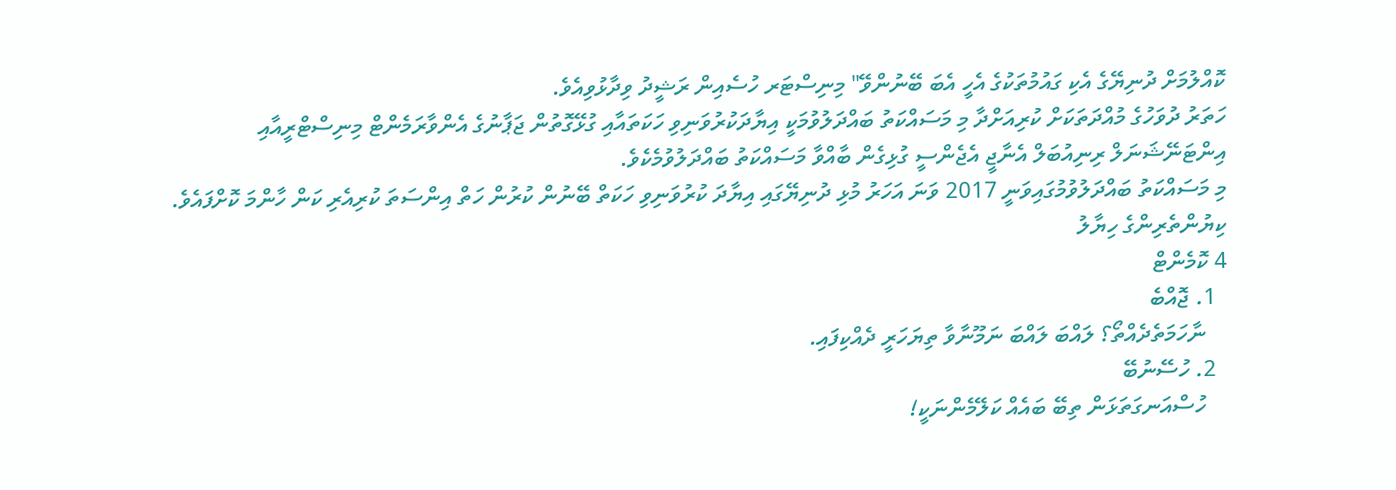ކޮއްލުމަށް ދުނިޔޭގެ އެކި ގައުމުތަކުގެ އެހީ އެބަ ބޭނުންވޭ" މިނިސްޓަރ ހުސެއިން ރަޝީދު ވިދާޅުވިއެވެ.
ހަތަރު ދުވަހުގެ މުއްދަތަކަށް ކުރިއަށްދާ މި މަސައްކަތު ބައްދަލުވުމަކީ އިޔާދަކުރުވަނިވި ހަކަތައާއި ގުޅޭގޮތުން ޖަޕާނުގެ އެންވާރަމެންޓް މިނިސްޓްރީއާއި އިންޓަނޭޝަނަލް ރިނިއުބަލް އެނާޖީ އެޖެންސީ ގުޅިގެން ބާއްވާ މަސައްކަތު ބައްދަލުވުމެކެވެ.
މި މަސައްކަތު ބައްދަލުވުމުގައިވަނީ 2017 ވަނަ އަހަރު މުޅި ދުނިޔޭގައި އިޔާދަ ކުރުވަނިވި ހަކަތް ބޭނުން ކުރުން ހަތް އިންސަތަ ކުރިއެރި ކަން ހާންމަ ކޮށްފައެވެ.
ކިޔުންތެރިންގެ ހިޔާލު
4 ކޮމެންޓް
  1. ޖޮއްބެ
    ނާހަމަތެދެއްތޯ؟ ލައްބަ ލައްބަ ނަމޫނާވާ ތިޔަހަރީ ދެއްކިފައި.
  2. ހުސޭނުބޭ
    ހުސްއަނގަތަޅަން ތިބޭ ބައެއް ކަލޭމެންނަކީ!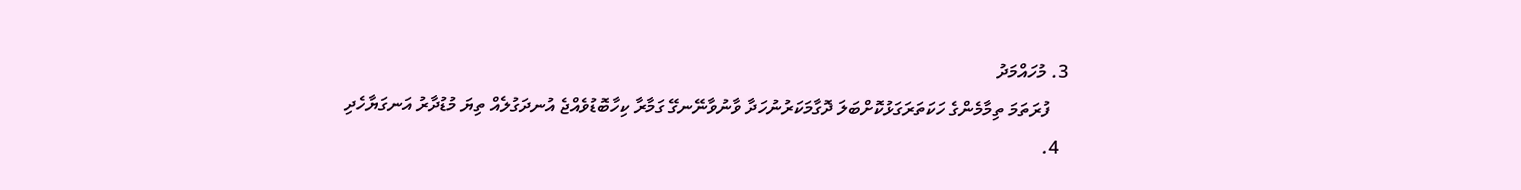3. މުހައްމަދު
    ފުރަތަމަ ތިމާމެންގެ ހަކަތަރަގަޅުކޮށްބަލަ ދޮގާމަކަރުނުހަދާ ވާނުވާނޭނގޭ ގަމާރާ ކިހާބޮޑުވެއްޖެ އުނދަގުލެއް ތިޔަ މުޑުދާރު އަނގަޔާހެދި
  4.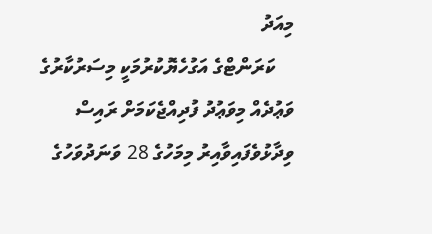މިއަދު
    ކަރަންޓްގެ އަގުހެޔޮކުރުމަކީ މިސަރުކާރުގެ ވަޢުދެއް މިވަޢުދު ފުދިއްޖެކަމަށް ރައިސް ވިދާޅުވެފައިވާއިރު މިމަހުގެ 28 ވަނަދުވަހުގެ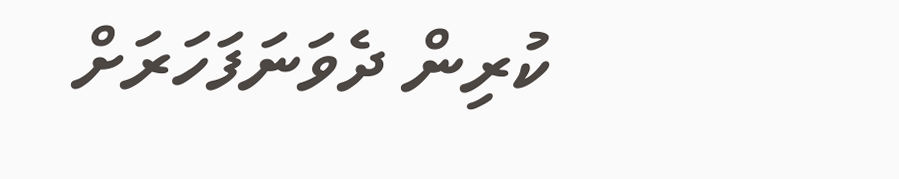ކުރިން ދެވަނަފަހަރަށް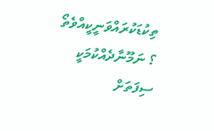ތިކުޑަކުރައްވަނީކީއްވެތޯ ؟ ނަމޫނާދެއްކުމަކީ ސިފަތަށް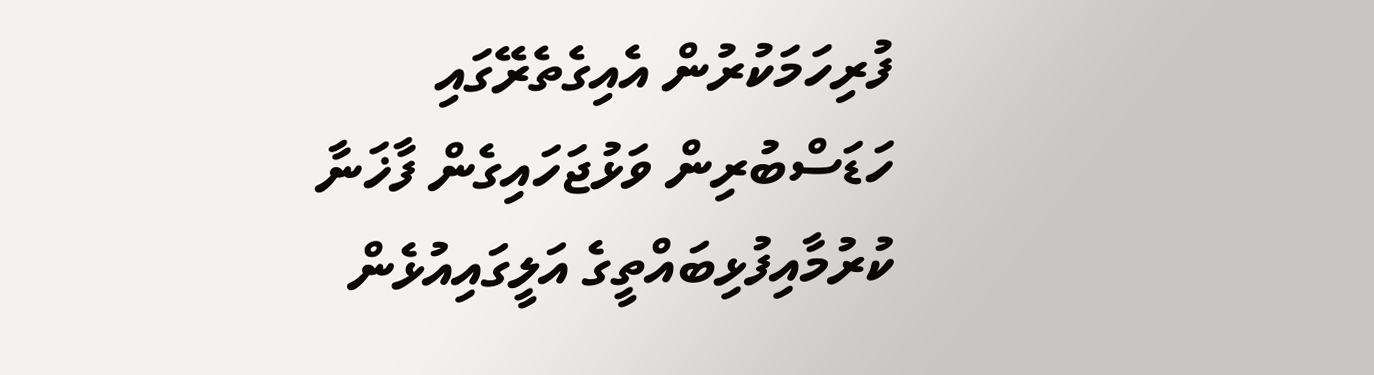ފުރިހަމަކުރުން އެއިގެތެރޭގައި ހަޑަސްބުރިން ވަޅުޖަހައިގެން ފާޚަނާ ކުރުމާއިފުޅިބައްތީގެ އަލީގައިއުޅެން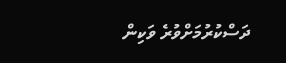ދަސްކުރުމަށްވުރެ ވަކިން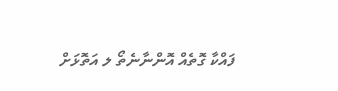ފައްކާ ގޮތެއް އޮންނާނެތޯ ލ އަތޮޅަށް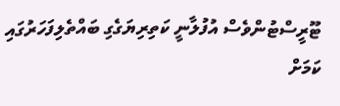ޓޫރީސްޓުންވެސް އުފުލާނީ ކަތިރިޔަގެގި ބައްތެލިފަހަރުގައި ކަމަށް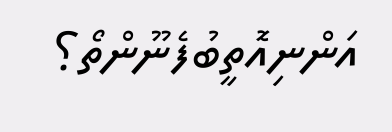އަންނިއޮތީބުފެނޫންތޯ؟